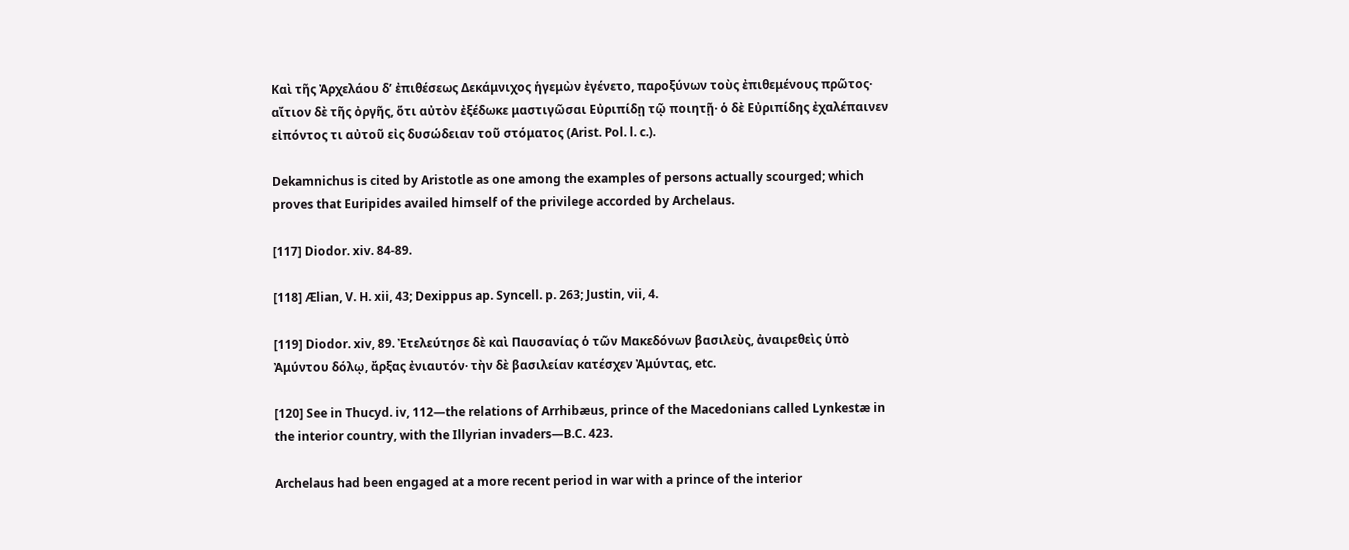Καὶ τῆς Ἀρχελάου δ’ ἐπιθέσεως Δεκάμνιχος ἡγεμὼν ἐγένετο, παροξύνων τοὺς ἐπιθεμένους πρῶτος· αἴτιον δὲ τῆς ὀργῆς, ὅτι αὐτὸν ἐξέδωκε μαστιγῶσαι Εὐριπίδῃ τῷ ποιητῇ· ὁ δὲ Εὐριπίδης ἐχαλέπαινεν εἰπόντος τι αὐτοῦ εἰς δυσώδειαν τοῦ στόματος (Arist. Pol. l. c.).

Dekamnichus is cited by Aristotle as one among the examples of persons actually scourged; which proves that Euripides availed himself of the privilege accorded by Archelaus.

[117] Diodor. xiv. 84-89.

[118] Ælian, V. H. xii, 43; Dexippus ap. Syncell. p. 263; Justin, vii, 4.

[119] Diodor. xiv, 89. Ἐτελεύτησε δὲ καὶ Παυσανίας ὁ τῶν Μακεδόνων βασιλεὺς, ἀναιρεθεὶς ὑπὸ Ἀμύντου δόλῳ, ἄρξας ἐνιαυτόν· τὴν δὲ βασιλείαν κατέσχεν Ἀμύντας, etc.

[120] See in Thucyd. iv, 112—the relations of Arrhibæus, prince of the Macedonians called Lynkestæ in the interior country, with the Illyrian invaders—B.C. 423.

Archelaus had been engaged at a more recent period in war with a prince of the interior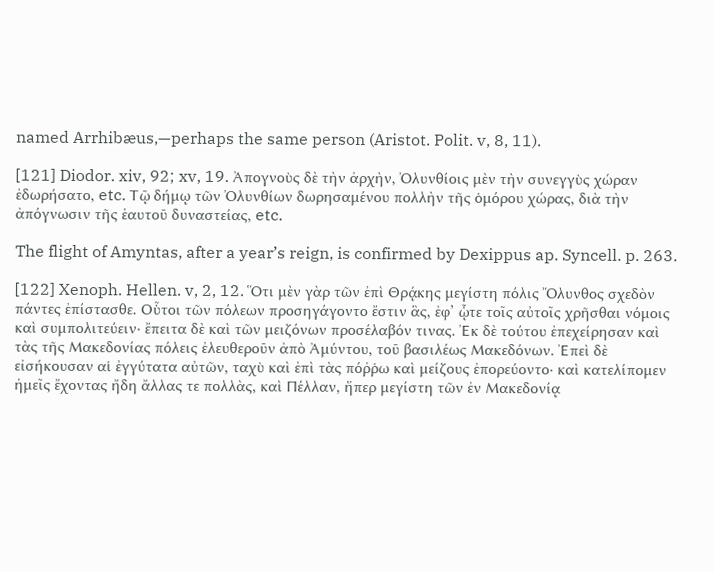named Arrhibæus,—perhaps the same person (Aristot. Polit. v, 8, 11).

[121] Diodor. xiv, 92; xv, 19. Ἀπογνοὺς δὲ τὴν ἀρχὴν, Ὀλυνθίοις μὲν τὴν συνεγγὺς χώραν ἐδωρήσατο, etc. Τῷ δήμῳ τῶν Ὀλυνθίων δωρησαμένου πολλὴν τῆς ὁμόρου χώρας, διὰ τὴν ἀπόγνωσιν τῆς ἑαυτοῦ δυναστείας, etc.

The flight of Amyntas, after a year’s reign, is confirmed by Dexippus ap. Syncell. p. 263.

[122] Xenoph. Hellen. v, 2, 12. Ὅτι μὲν γὰρ τῶν ἐπὶ Θρᾴκης μεγίστη πόλις Ὄλυνθος σχεδὸν πάντες ἐπίστασθε. Οὗτοι τῶν πόλεων προσηγάγοντο ἔστιν ἃς, ἐφ’ ᾧτε τοῖς αὐτοῖς χρῆσθαι νόμοις καὶ συμπολιτεύειν· ἔπειτα δὲ καὶ τῶν μειζόνων προσέλαβόν τινας. Ἐκ δὲ τούτου ἐπεχείρησαν καὶ τὰς τῆς Μακεδονίας πόλεις ἐλευθεροῦν ἀπὸ Ἀμύντου, τοῦ βασιλέως Μακεδόνων. Ἐπεὶ δὲ εἰσήκουσαν αἱ ἐγγύτατα αὐτῶν, ταχὺ καὶ ἐπὶ τὰς πόῤῥω καὶ μείζους ἐπορεύοντο· καὶ κατελίπομεν ἡμεῖς ἔχοντας ἤδη ἄλλας τε πολλὰς, καὶ Πέλλαν, ἥπερ μεγίστη τῶν ἐν Μακεδονίᾳ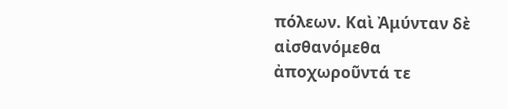πόλεων. Καὶ Ἀμύνταν δὲ αἰσθανόμεθα ἀποχωροῦντά τε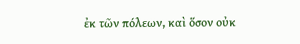ἐκ τῶν πόλεων, καὶ ὅσον οὐκ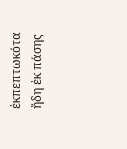ἐκπεπτωκότα ἤδη ἐκ πάσης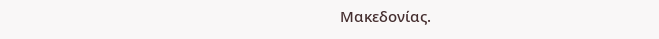Μακεδονίας.